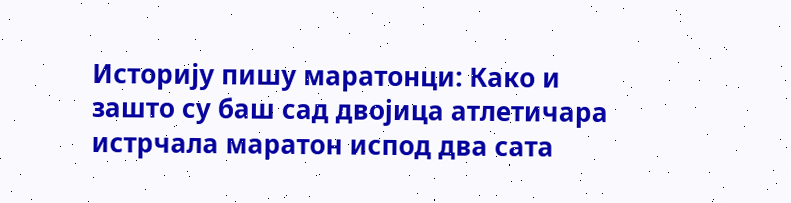Историју пишу маратонци: Како и зашто су баш сад двојица атлетичара истрчала маратон испод два сата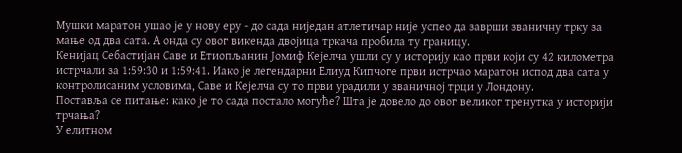Мушки маратон ушао је у нову еру - до сада ниједан атлетичар није успео да заврши званичну трку за мање од два сата. А онда су овог викенда двојица тркача пробила ту границу.
Кенијaц Себастијан Саве и Етиопљанин Јомиф Кејелча ушли су у историју као први који су 42 километра истрчали за 1:59:30 и 1:59:41. Иако је легендарни Елиуд Кипчоге први истрчао маратон испод два сата у контролисаним условима, Саве и Кејелча су то први урадили у званичној трци у Лондону.
Поставља се питање: како је то сада постало могуће? Шта је довело до овог великог тренутка у историји трчања?
У елитном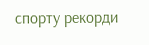спорту рекорди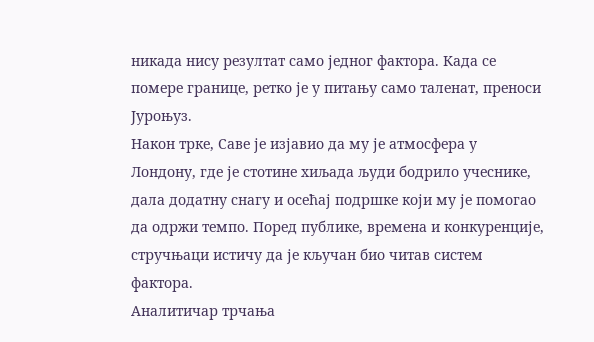никада нису резултат само једног фактора. Када се помере границе, ретко је у питању само таленат, преноси Јуроњуз.
Након трке, Саве је изјавио да му је атмосфера у Лондону, где је стотине хиљада људи бодрило учеснике, дала додатну снагу и осећај подршке који му је помогао да одржи темпо. Поред публике, времена и конкуренције, стручњаци истичу да је кључан био читав систем фактора.
Аналитичар трчања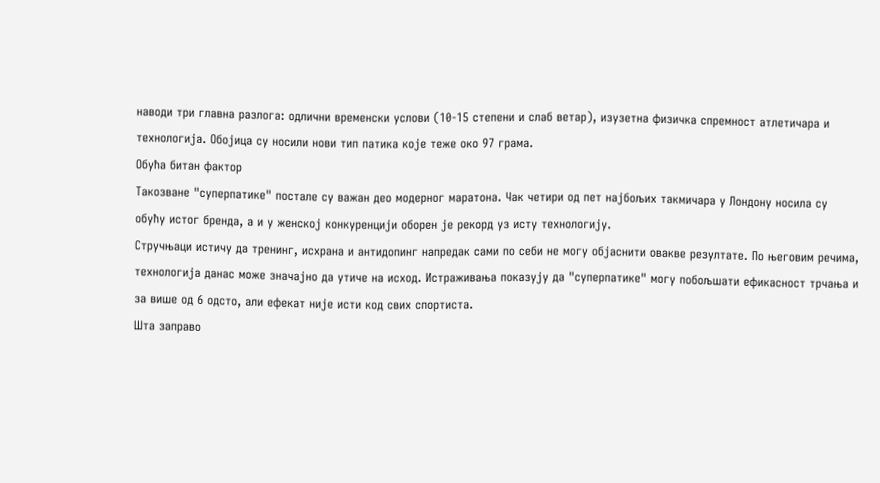наводи три главна разлога: одлични временски услови (10-15 степени и слаб ветар), изузетна физичка спремност атлетичара и технологија. Обојица су носили нови тип патика које теже око 97 грама.
Обућа битан фактор
Такозване "суперпатике" постале су важан део модерног маратона. Чак четири од пет најбољих такмичара у Лондону носила су обућу истог бренда, а и у женској конкуренцији оборен је рекорд уз исту технологију.
Стручњаци истичу да тренинг, исхрана и антидопинг напредак сами по себи не могу објаснити овакве резултате. По његовим речима, технологија данас може значајно да утиче на исход. Истраживања показују да "суперпатике" могу побољшати ефикасност трчања и за више од 6 одсто, али ефекат није исти код свих спортиста.
Шта заправо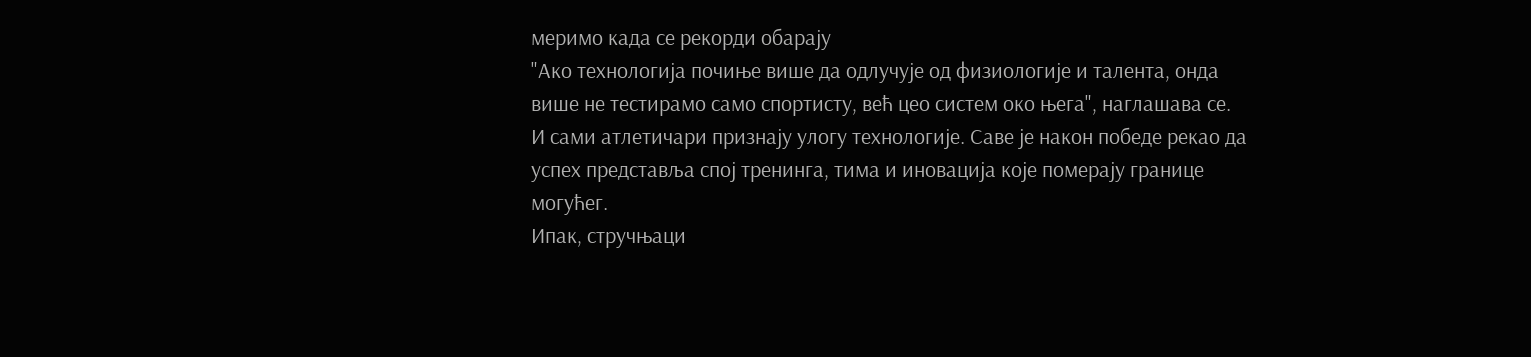меримо када се рекорди обарају
"Ако технологија почиње више да одлучује од физиологије и талента, онда више не тестирамо само спортисту, већ цео систем око њега", наглашава се.
И сами атлетичари признају улогу технологије. Саве је након победе рекао да успех представља спој тренинга, тима и иновација које померају границе могућег.
Ипак, стручњаци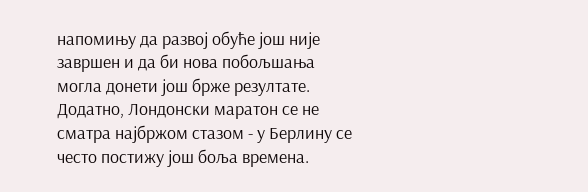напомињу да развој обуће још није завршен и да би нова побољшања могла донети још брже резултате. Додатно, Лондонски маратон се не сматра најбржом стазом - у Берлину се често постижу још боља времена.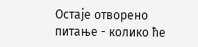Остаје отворено питање - колико ће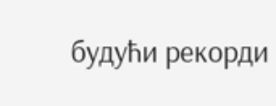будући рекорди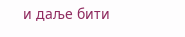и даље бити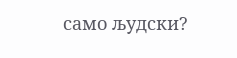само људски?